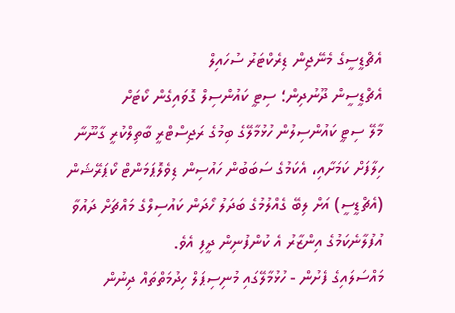އެޗްޑީސީގެ މެނޭޖިން ޑިރެކްޓަރު ސުހައިލް
އެޗްޑީސީން ދޫނުދިން؛ ސިޓީ ކައުންސިލް ގޮވައިގެން ކޯޓަށް
މާލޭ ސިޓީ ކައުންސިލުން ހުޅުމާލޭގެ ބިމުގެ ރަޖިސްޓްރީ ބާތިލްކުރީ ގާނޫނާ ހިލާފަށް ކަމަށާއި، އެކަމުގެ ސަބަބުން ހައުސިން ޑިވެލޮޕަމަންޓް ކޯޕަރޭޝަން (އެޗްޑީސީ) އަށް ލިބޭ ގެއްލުމުގެ ބަދަލު ހޯދަން ކައުސިލްގެ މައްޗަށް ދައުވާ އުފުލާނެކަމުގެ އިންޒާރު އެ ކުންފުނިން ދީފި އެވެ.
މައްސަލައިގެ ފެށުން - ހުޅުމާލޭގައި މުނިސިޕަލް ހިދުމަތްތައް ދިނުން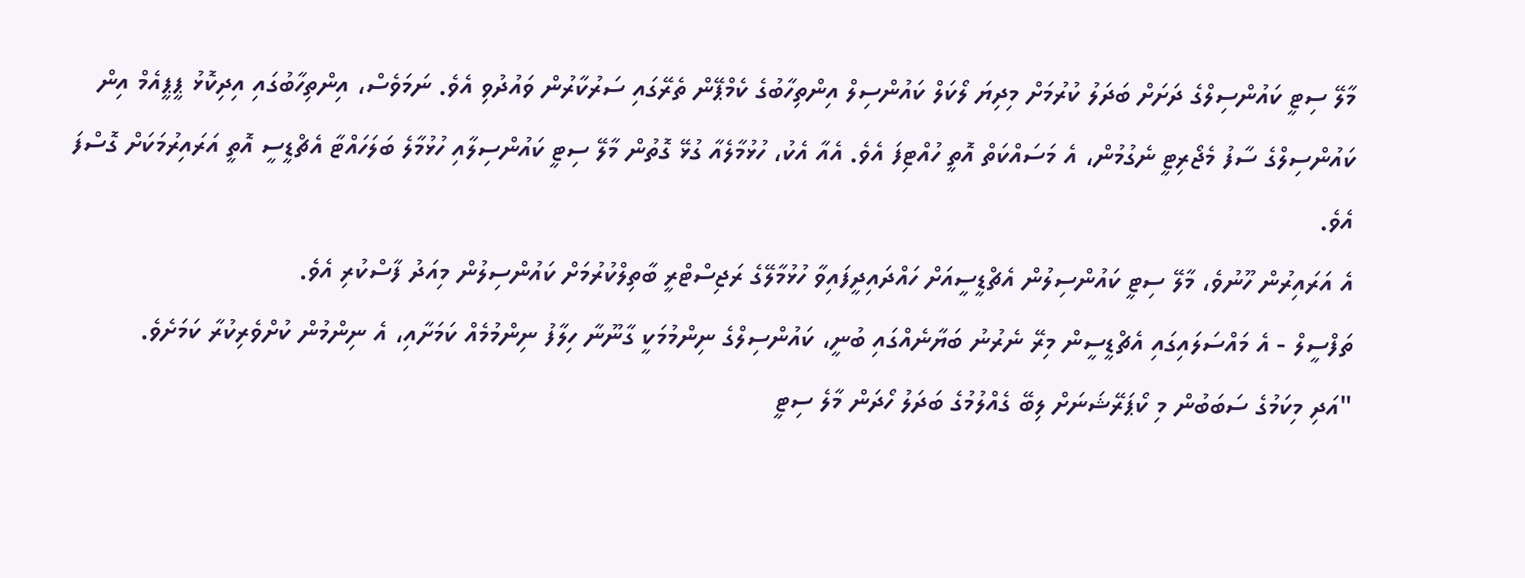މާލޭ ސިޓީ ކައުންސިލްގެ ދަށަށް ބަދަލު ކުރުމަށް މިދިޔަ ލޯކަލް ކައުންސިލް އިންތިހާބުގެ ކެމްޕޭން ތެރޭގައި ސަރުކާރުން ވައުދުވި އެވެ. ނަމަވެސް، އިންތިހާބުގައި އިދިކޮޅު ޕީޕީއެމް އިން ކައުންސިލްގެ ސާފު މެޖޯރިޓީ ނެގުމުން، އެ މަސައްކަތް އޮތީ ހުއްޓިފަ އެވެ. އެއާ އެކު، ހުޅުމާލެއާ ގުޅޭ ގޮތުން މާލޭ ސިޓީ ކައުންސިލާއި ހުޅުމާލެ ބަލަހައްޓާ އެޗްޑީސީ އޮތީ އަރައިރުމަކަށް ގޮސްފަ އެވެ.
އެ އަރައިރުން ހޫނުވެ، މާލޭ ސިޓީ ކައުންސިލުން އެޗްޑީސީއަށް ހައްދައިދީފައިވާ ހުޅުމާލޭގެ ރަޖިސްޓްރީ ބާތިލްކުރުމަށް ކައުންސިލުން މިއަދު ފާސްކުރި އެވެ.
ތަފްސީލް - އެ މައްސަލައިގައި އެޗްޑީސީން މިރޭ ނެރުނު ބަޔާނެއްގައި ބުނީ، ކައުންސިލްގެ ނިންމުމަކީ ގާނޫނާ ހިލާފު ނިންމުމެއް ކަމަށާއި، އެ ނިންމުން ކުށްވެރިކުރާ ކަމަށެވެ.
"އަދި މިކަމުގެ ސަބަބުން މި ކޯޕަރޭޝަނަށް ލިބޭ ގެއްލުމުގެ ބަދަލު ހޯދަން މާލެ ސިޓީ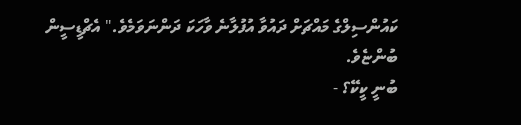ކައުންސިލްގެ މައްޗަށް ދައުވާ އުފުލާނެ ވާހަކަ ދަންނަވަމެވެ." އެޗްޑީސީން ބުންޏެވެ.
ބުނީ ކީކޭ؟ -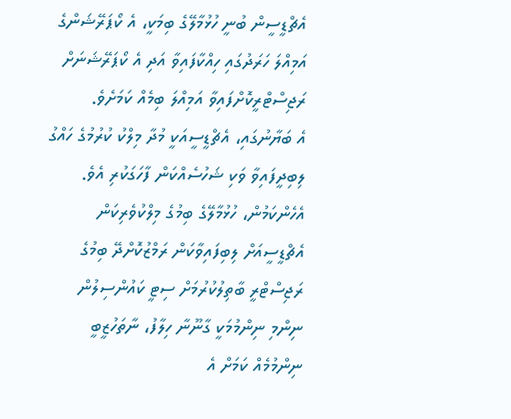އެޗްޑީސީން ބުނީ ހުޅުމާލޭގެ ބިމަކީ، އެ ކޯޕަރޭޝަންގެ އަމިއްލަ ހަރަދުގައި ހިއްކާފައިވާ އަދި އެ ކޯޕަރޭޝަނަށް ރަޖިސްޓްރީކޮށްފައިވާ އަމިއްލަ ބިމެއް ކަމަށެވެ.
އެ ބަޔާނުގައި، އެޗްޑީސީއަކީ މުދާ މިލްކު ކުރުމުގެ ހައްގު ލިބިދީފައިވާ ވަކި ޝަހުސެއްކަން ފާހަގަކުރި އެވެ. އެހެންކަމުން، ހުޅުމާލޭގެ ބިމުގެ މިލްކުވެރިކަން އެޗްޑީސީއަށް ލިބިފައިވާކަން ރަމްޒުކޮށްދޭ ބިމުގެ ރަޖިސްޓްރީ ބާތިލުކުރުމަށް ސިޓީ ކައުންސިލުން ނިންމި ނިންމުމަކީ ގާނޫނާ ހިލާފު، ނާތަހުޒީބީ ނިންމުމެއް ކަމަށް އެ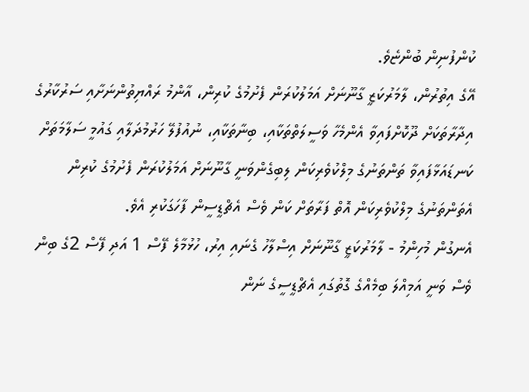ކުންފުނިން ބުންޏެވެ.
އޭގެ އިތުރުން، ލާމަރުކަޒީ ގާނޫނަށް އަމަލުކުރަން ފެށުމުގެ ކުރިން، އާންމު ރައްޔިތުންނަށާއި ސަރުކާރުގެ އިދާރާތަކަށް ދޫކޮށްފައިވާ އެންމެހާ ވަސީލަތްތަކާއި، ބިނާތަކާއި، ނުއުފުލޭ ހަރުމުދަލާއި ގައުމީ ސަލާމަތަށް ކަނޑައަޅާފައިވާ ތަންތަނުގެ މިލްކުވެރިކަން ލިބިގެންވަނީ ގާނޫނަށް އަމަލުކުރަން ފެށުމުގެ ކުރިން އެތަންތަނުގެ މިލްކުވެރިކަން އޮތް ފަރާތަށް ކަން ވެސް އެޗްޑީސީން ފާހަގަކުރި އެވެ.
އެނގުން މުހިންމު - ލާމަރުކަޒީ ގާނޫނަށް އިސްލާހު ގެނައި އިރު، ހުޅުމާލެ ފޭސް 1 އަދި ފޭސް 2ގެ ބިން ވެސް ވަނީ އަމިއްލަ ބިމެއްގެ ގޮތުގައި އެޗްޑީސީގެ ނަން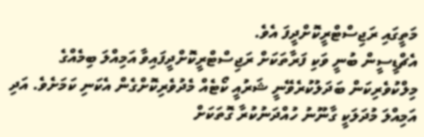މަތީގައި ރަޖިސްޓްރީކޮށްދީފަ އެވެ.
އެޗްޑީސީން ބުނީ ވަކި ފަރާތަކަށް ރަޖިސްޓްރީކޮށްދީފައިވާ އަމިއްލަ ބިމެއްގެ މިލްކުވެރިކަން ބަދަލުކުރެވޭނީ ޝަރުއީ ކޯޓެއް މެދުވެރިކޮށްގެން އެކަނި ކަމަށެވެ. އަދި އަމިއްލަ މުދަލަކީ ގާނޫނު ހުއްދަނުކުރާ ގޮތަކަށް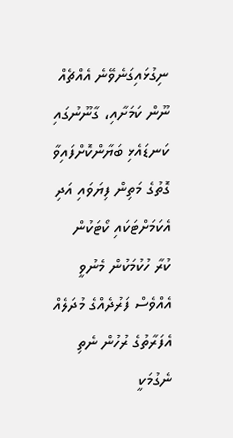ނިގުޅައިގަނެވޭނެ އެއްޗެއް ނޫން ކަމަށާއި، ގާނޫނުގައި ކަނޑައެޅި ބަޔާންކޮށްފައިވާ ގޮތުގެ މަތިން ފިޔަވައި އަދި އެކަމަށްޓަކައި ކޯޓަކުން ކުރާ ހުކުމަކުން މެނުވީ އެއްވެސް ފަރުދެއްގެ މުދަލެއް އެފަރާތުގެ ރުހުން ނެތި ނެގުމަކީ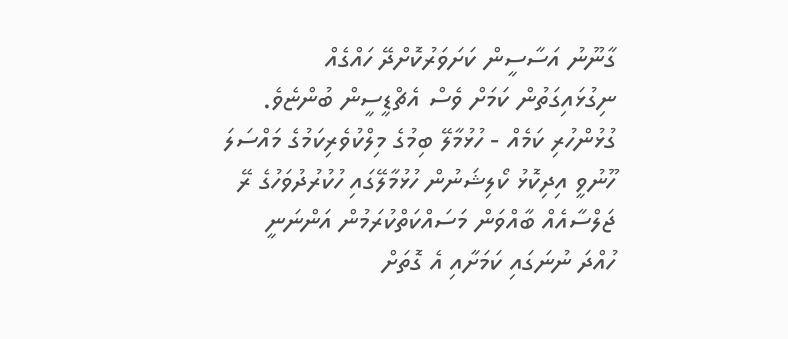ގާނޫނު އަސާސީން ކަށަވަރުކޮށްދޭ ހައްގެއް ނިގުޅައިގަތުން ކަމަށް ވެސް އެޗްޑީސީން ބުންޏެވެ.
ގުޅުންހުރި ކަމެއް - ހުޅުމާލޭ ބިމުގެ މިލްކުވެރިކަމުގެ މައްސަލަ ހޫނުވީ އިދިކޮޅު ކޯލިޝަނުން ހުޅުމާލޭގައި ހުކުރުދުވަހުގެ ރޭ ޖަލްސާއެއް ބާއްވަން މަސައްކަތްކުރަމުން އަންނަނީ ހުއްދަ ނުނަގައި ކަމަށާއި އެ ގޮތަށް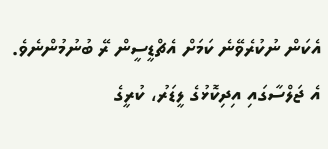އެކަން ނުކުރެވޭނެ ކަމަށް އެޗްޑީސީން ރޭ ބުނުމުންނެވެ. އެ ޖަލްސާގައި އިދިކޮޅުގެ ލީޑަރު، ކުރީގެ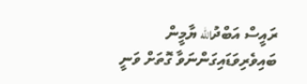ރައީސް އަބްދުالله ޔާމީން ބައިވެރިވަޑައިގަންނަވާ ގޮތަށް ވަނީ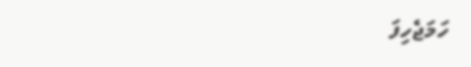ހަމަޖެހިފަ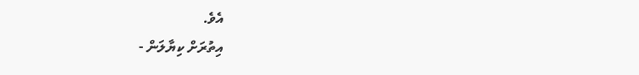އެވެ.
އިތުރަށް ކިޔާލަން -